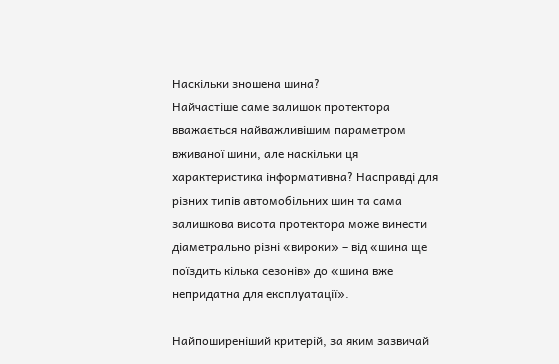Наскільки зношена шина?
Найчастіше саме залишок протектора вважається найважливішим параметром вживаної шини, але наскільки ця характеристика інформативна? Насправді для різних типів автомобільних шин та сама залишкова висота протектора може винести діаметрально різні «вироки» – від «шина ще поїздить кілька сезонів» до «шина вже непридатна для експлуатації».

Найпоширеніший критерій, за яким зазвичай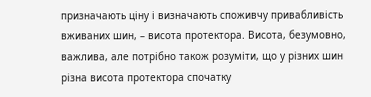призначають ціну і визначають споживчу привабливість вживаних шин, – висота протектора. Висота, безумовно, важлива, але потрібно також розуміти, що у різних шин різна висота протектора спочатку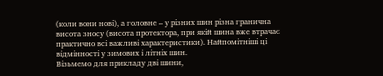(коли вони нові), а головне – у різних шин різна гранична висота зносу (висота протектора, при якій шина вже втрачає практично всі важливі характеристики). Найпомітніші ці відмінності у зимових і літніх шин.
Візьмемо для прикладу дві шини,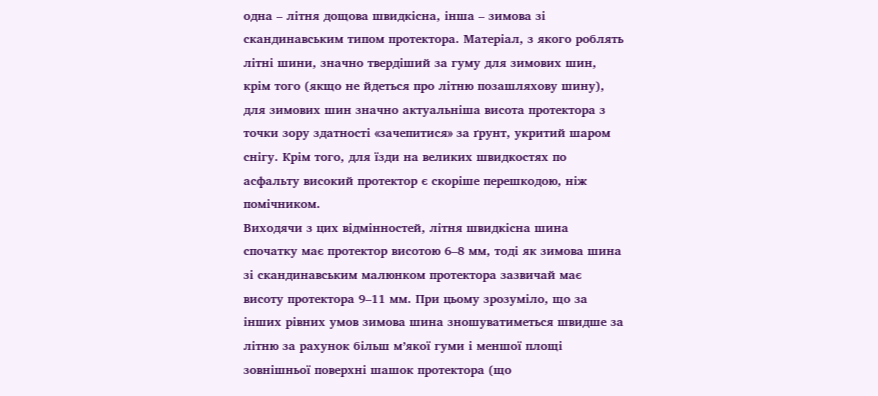одна – літня дощова швидкісна, інша – зимова зі скандинавським типом протектора. Матеріал, з якого роблять літні шини, значно твердіший за гуму для зимових шин, крім того (якщо не йдеться про літню позашляхову шину), для зимових шин значно актуальніша висота протектора з точки зору здатності «зачепитися» за ґрунт, укритий шаром снігу. Крім того, для їзди на великих швидкостях по асфальту високий протектор є скоріше перешкодою, ніж помічником.
Виходячи з цих відмінностей, літня швидкісна шина спочатку має протектор висотою 6–8 мм, тоді як зимова шина зі скандинавським малюнком протектора зазвичай має висоту протектора 9–11 мм. При цьому зрозуміло, що за інших рівних умов зимова шина зношуватиметься швидше за літню за рахунок більш м’якої гуми і меншої площі зовнішньої поверхні шашок протектора (що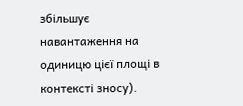збільшує навантаження на одиницю цієї площі в контексті зносу).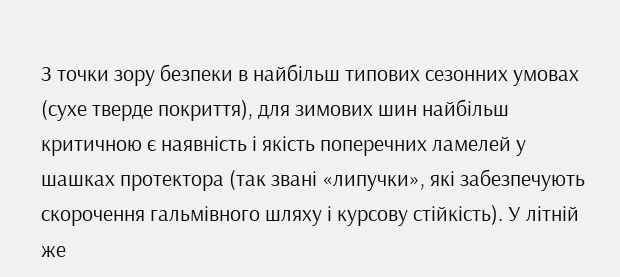З точки зору безпеки в найбільш типових сезонних умовах (сухе тверде покриття), для зимових шин найбільш критичною є наявність і якість поперечних ламелей у шашках протектора (так звані «липучки», які забезпечують скорочення гальмівного шляху і курсову стійкість). У літній же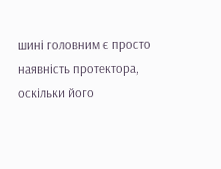шині головним є просто наявність протектора, оскільки його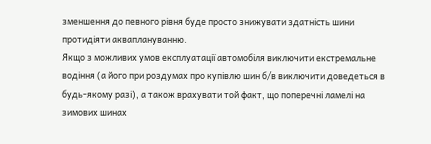зменшення до певного рівня буде просто знижувати здатність шини протидіяти акваплануванню.
Якщо з можливих умов експлуатації автомобіля виключити екстремальне водіння (а його при роздумах про купівлю шин б/в виключити доведеться в будь-якому разі), а також врахувати той факт, що поперечні ламелі на зимових шинах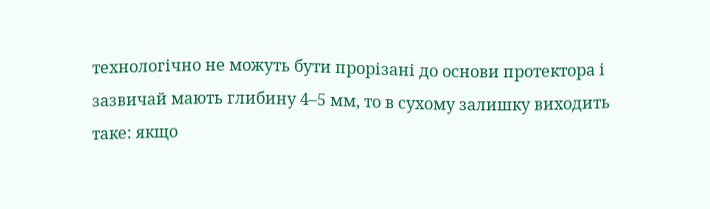технологічно не можуть бути прорізані до основи протектора і зазвичай мають глибину 4–5 мм, то в сухому залишку виходить таке: якщо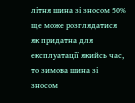літня шина зі зносом 50% ще може розглядатися як придатна для експлуатації якийсь час, то зимова шина зі зносом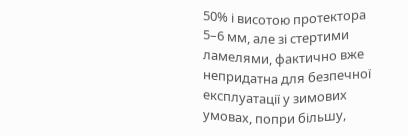50% і висотою протектора 5–6 мм, але зі стертими ламелями, фактично вже непридатна для безпечної експлуатації у зимових умовах, попри більшу,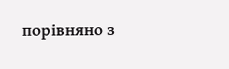порівняно з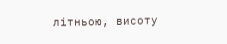літньою, висоту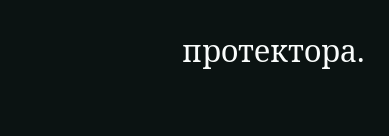протектора.